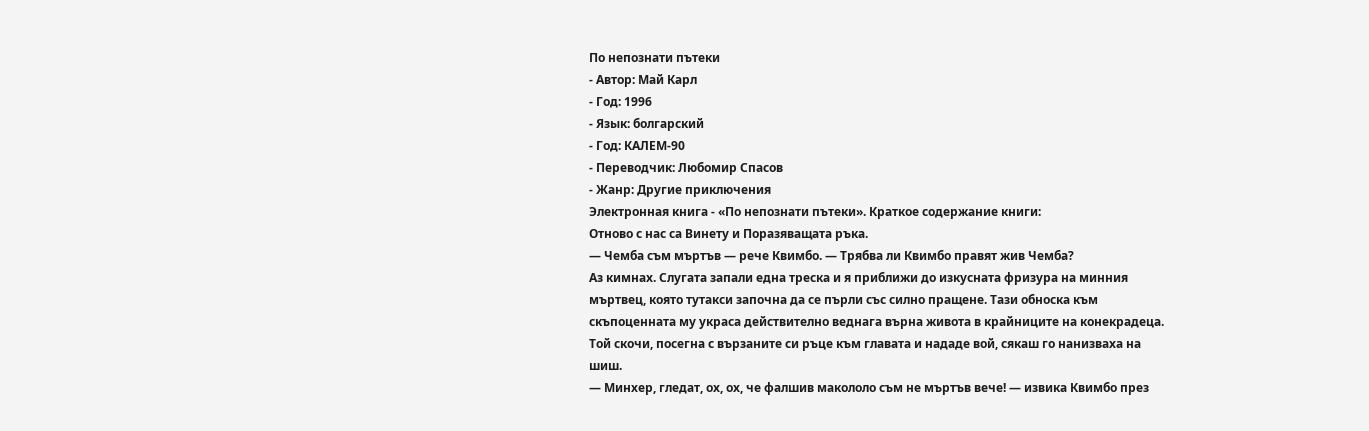По непознати пътеки
- Автор: Май Карл
- Год: 1996
- Язык: болгарский
- Год: КАЛЕМ-90
- Переводчик: Любомир Спасов
- Жанр: Другие приключения
Электронная книга - «По непознати пътеки». Краткое содержание книги:
Отново с нас са Винету и Поразяващата ръка.
— Чемба съм мъртъв — рече Квимбо. — Трябва ли Квимбо правят жив Чемба?
Аз кимнах. Слугата запали една треска и я приближи до изкусната фризура на минния мъртвец, която тутакси започна да се пърли със силно пращене. Тази обноска към скъпоценната му украса действително веднага върна живота в крайниците на конекрадеца. Той скочи, посегна с вързаните си ръце към главата и нададе вой, сякаш го нанизваха на шиш.
— Минхер, гледат, ох, ох, че фалшив макололо съм не мъртъв вече! — извика Квимбо през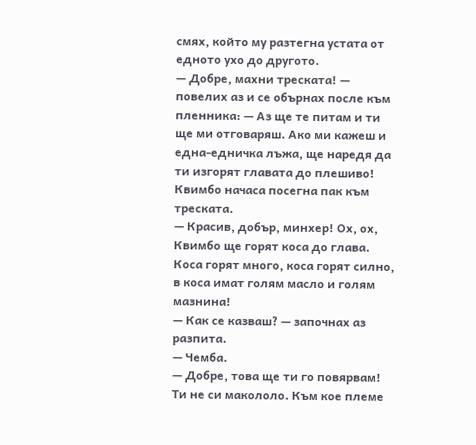смях, който му разтегна устата от едното ухо до другото.
— Добре, махни треската! — повелих аз и се обърнах после към пленника: — Аз ще те питам и ти ще ми отговаряш. Ако ми кажеш и една-едничка лъжа, ще наредя да ти изгорят главата до плешиво!
Квимбо начаса посегна пак към треската.
— Красив, добър, минхер! Ох, ох, Квимбо ще горят коса до глава. Коса горят много, коса горят силно, в коса имат голям масло и голям мазнина!
— Как се казваш? — започнах аз разпита.
— Чемба.
— Добре, това ще ти го повярвам! Ти не си макололо. Към кое племе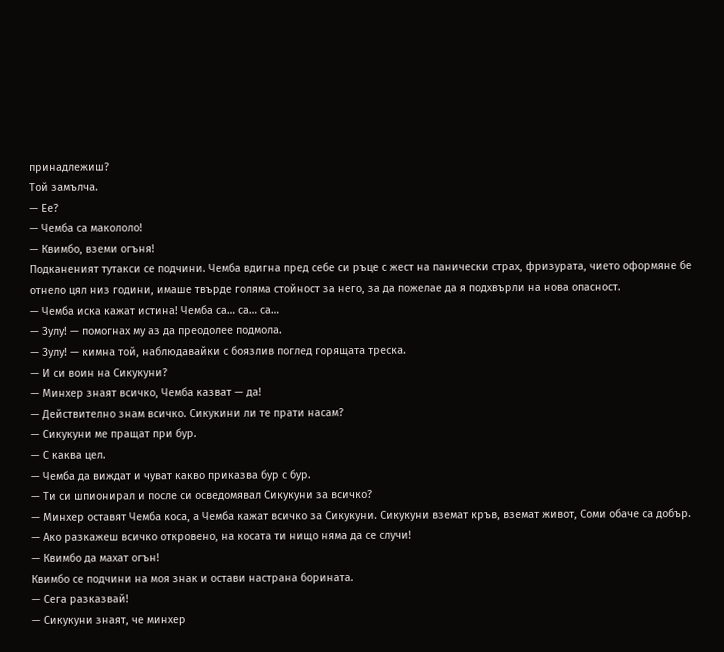принадлежиш?
Той замълча.
— Ее?
— Чемба са макололо!
— Квимбо, вземи огъня!
Подканеният тутакси се подчини. Чемба вдигна пред себе си ръце с жест на панически страх, фризурата, чието оформяне бе отнело цял низ години, имаше твърде голяма стойност за него, за да пожелае да я подхвърли на нова опасност.
— Чемба иска кажат истина! Чемба са… са… са…
— Зулу! — помогнах му аз да преодолее подмола.
— Зулу! — кимна той, наблюдавайки с боязлив поглед горящата треска.
— И си воин на Сикукуни?
— Минхер знаят всичко, Чемба казват — да!
— Действително знам всичко. Сикукини ли те прати насам?
— Сикукуни ме пращат при бур.
— С каква цел.
— Чемба да виждат и чуват какво приказва бур с бур.
— Ти си шпионирал и после си осведомявал Сикукуни за всичко?
— Минхер оставят Чемба коса, а Чемба кажат всичко за Сикукуни. Сикукуни вземат кръв, вземат живот, Соми обаче са добър.
— Ако разкажеш всичко откровено, на косата ти нищо няма да се случи!
— Квимбо да махат огън!
Квимбо се подчини на моя знак и остави настрана борината.
— Сега разказвай!
— Сикукуни знаят, че минхер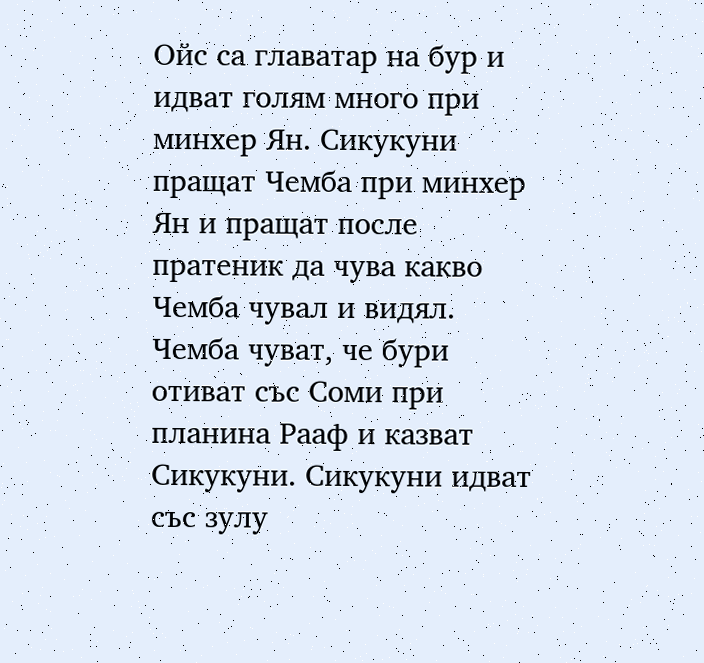Ойс са главатар на бур и идват голям много при минхер Ян. Сикукуни пращат Чемба при минхер Ян и пращат после пратеник да чува какво Чемба чувал и видял. Чемба чуват, че бури отиват със Соми при планина Рааф и казват Сикукуни. Сикукуни идват със зулу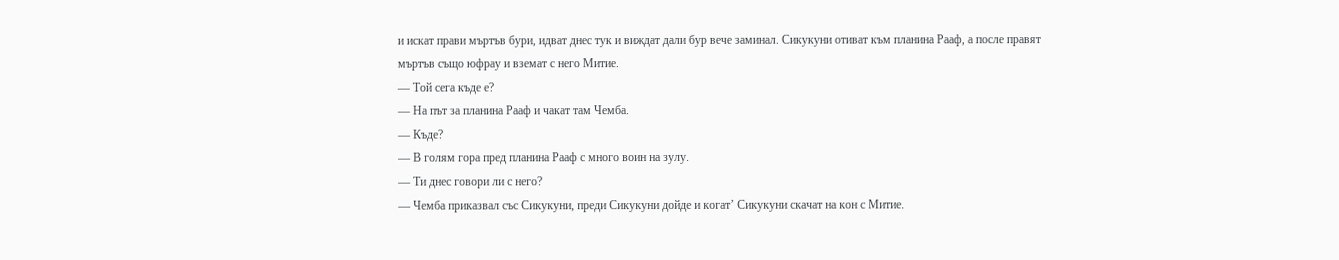и искат прави мъртъв бури, идват днес тук и виждат дали бур вече заминал. Сикукуни отиват към планина Рааф, а после правят мъртъв също юфрау и вземат с него Митие.
— Той сега къде е?
— На път за планина Рааф и чакат там Чемба.
— Къде?
— В голям гора пред планина Рааф с много воин на зулу.
— Ти днес говори ли с него?
— Чемба приказвал със Сикукуни, преди Сикукуни дойде и когат’ Сикукуни скачат на кон с Митие.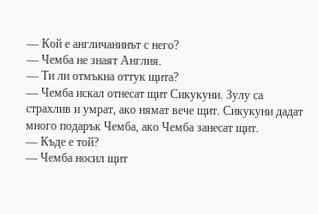— Кой е англичанинът с него?
— Чемба не знаят Англия.
— Ти ли отмъкна оттук щита?
— Чемба искал отнесат щит Сикукуни. Зулу са страхлив и умрат, ако нямат вече щит. Сикукуни дадат много подарък Чемба, ако Чемба занесат щит.
— Къде е той?
— Чемба носил щит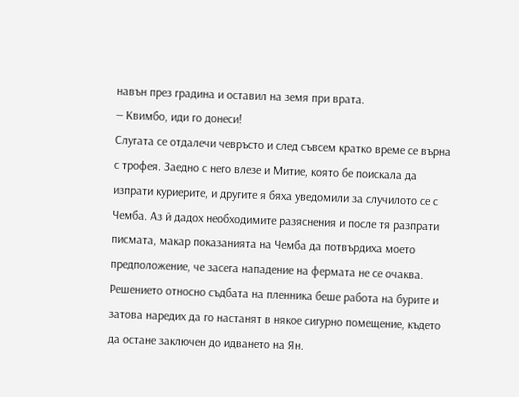навън през градина и оставил на земя при врата.
— Квимбо, иди го донеси!
Слугата се отдалечи чевръсто и след съвсем кратко време се върна с трофея. Заедно с него влезе и Митие, която бе поискала да изпрати куриерите, и другите я бяха уведомили за случилото се с Чемба. Аз й дадох необходимите разяснения и после тя разпрати писмата, макар показанията на Чемба да потвърдиха моето предположение, че засега нападение на фермата не се очаква. Решението относно съдбата на пленника беше работа на бурите и затова наредих да го настанят в някое сигурно помещение, където да остане заключен до идването на Ян.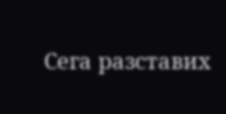Сега разставих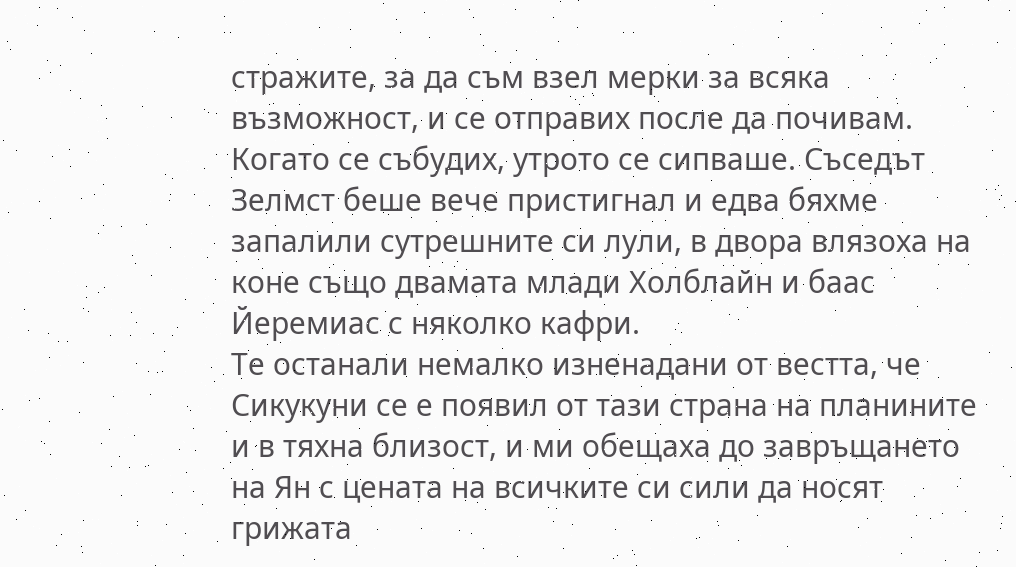стражите, за да съм взел мерки за всяка възможност, и се отправих после да почивам. Когато се събудих, утрото се сипваше. Съседът Зелмст беше вече пристигнал и едва бяхме запалили сутрешните си лули, в двора влязоха на коне също двамата млади Холблайн и баас Йеремиас с няколко кафри.
Те останали немалко изненадани от вестта, че Сикукуни се е появил от тази страна на планините и в тяхна близост, и ми обещаха до завръщането на Ян с цената на всичките си сили да носят грижата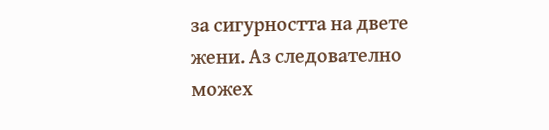за сигурността на двете жени. Аз следователно можех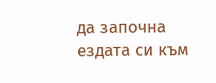да започна ездата си към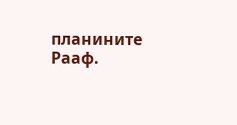планините Рааф.